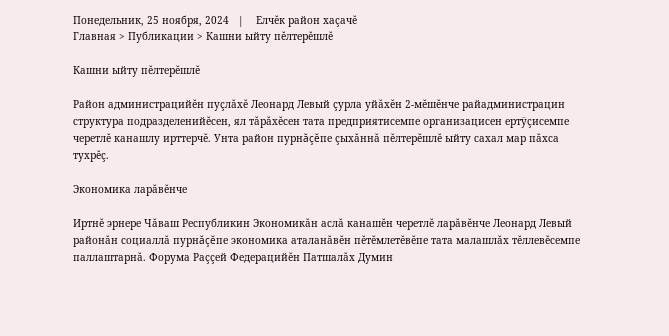Понедельник, 25 ноября, 2024   |    Елчĕк район хаçачĕ
Главная > Публикации > Кашни ыйту пĕлтерĕшлĕ

Кашни ыйту пĕлтерĕшлĕ

Район администрацийĕн пуçлăхĕ Леонард Левый çурла уйăхĕн 2-мĕшĕнче райадминистрацин структура подразделенийĕсен, ял тăрăхĕсен тата предприятисемпе организацисен ертÿçисемпе черетлĕ канашлу ирттерчĕ. Унта район пурнăçĕпе çыхăннă пĕлтерĕшлĕ ыйту сахал мар пăхса тухрĕç.

Экономика ларăвĕнче

Иртнĕ эрнере Чăваш Республикин Экономикăн аслă канашĕн черетлĕ ларăвĕнче Леонард Левый районăн социаллă пурнăçĕпе экономика аталанăвĕн пĕтĕмлетĕвĕпе тата малашлăх тĕллевĕсемпе паллаштарнă. Форума Раççей Федерацийĕн Патшалăх Думин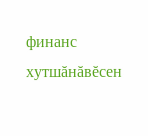финанс хутшăнăвĕсен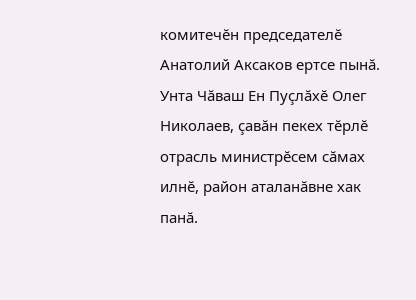комитечĕн председателĕ Анатолий Аксаков ертсе пынă. Унта Чăваш Ен Пуçлăхĕ Олег Николаев, çавăн пекех тĕрлĕ отрасль министрĕсем сăмах илнĕ, район аталанăвне хак панă.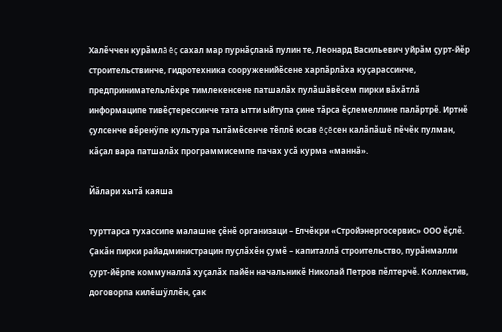Халĕччен курăмлă ĕç сахал мар пурнăçланă пулин те, Леонард Васильевич уйрăм çурт-йĕр строительствинче, гидротехника сооруженийĕсене харпăрлăха куçарассинче, предпринимательлĕхре тимлекенсене патшалăх пулăшăвĕсем пирки вăхăтлă информаципе тивĕçтерессинче тата ытти ыйтупа çине тăрса ĕçлемеллине палăртрĕ. Иртнĕ çулсенче вĕренÿпе культура тытăмĕсенче тĕплĕ юсав ĕçĕсен калăпăшĕ пĕчĕк пулман, кăçал вара патшалăх программисемпе пачах усă курма «маннă».

Йăлари хытă каяша

турттарса тухассипе малашне çĕнĕ организаци – Елчĕкри «Стройэнергосервис» ООО ĕçлĕ. Çакăн пирки райадминистрацин пуçлăхĕн çумĕ – капиталлă строительство, пурăнмалли çурт-йĕрпе коммуналлă хуçалăх пайĕн начальникĕ Николай Петров пĕлтерчĕ. Коллектив, договорпа килĕшÿллĕн, çак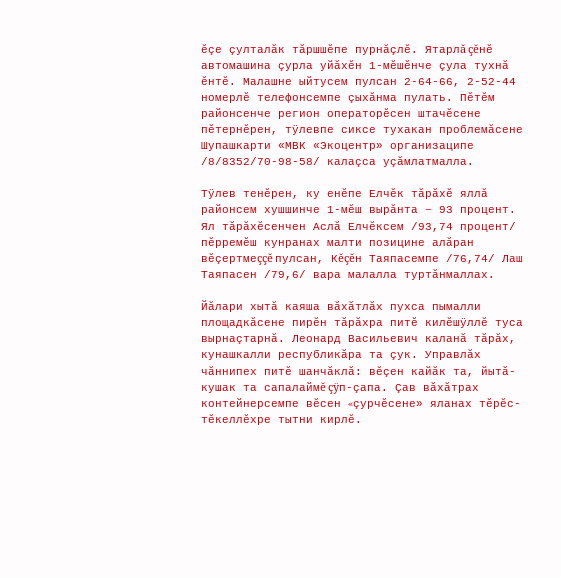ĕçе çулталăк тăршшĕпе пурнăçлĕ. Ятарлă çĕнĕ автомашина çурла уйăхĕн 1-мĕшĕнче çула тухнă ĕнтĕ. Малашне ыйтусем пулсан 2-64-66, 2-52-44 номерлĕ телефонсемпе çыхăнма пулать. Пĕтĕм районсенче регион операторĕсен штачĕсене пĕтернĕрен, тÿлевпе сиксе тухакан проблемăсене Шупашкарти «МВК «Экоцентр» организаципе /8/8352/70-98-58/ калаçса уçăмлатмалла.

Тÿлев тенĕрен, ку енĕпе Елчĕк тăрăхĕ яллă районсем хушшинче 1-мĕш вырăнта – 93 процент. Ял тăрăхĕсенчен Аслă Елчĕксем /93,74 процент/ пĕрремĕш кунранах малти позицине алăран вĕçертмеççĕ пулсан, Кĕçĕн Таяпасемпе /76,74/ Лаш Таяпасен /79,6/ вара малалла туртăнмаллах.

Йăлари хытă каяша вăхăтлăх пухса пымалли площадкăсене пирĕн тăрăхра питĕ килĕшÿллĕ туса вырнаçтарнă. Леонард Васильевич каланă тăрăх, кунашкалли республикăра та çук. Управлăх чăннипех питĕ шанчăклă: вĕçен кайăк та, йытă-кушак та сапалаймĕ çÿп-çапа. Çав вăхăтрах контейнерсемпе вĕсен «çурчĕсене» яланах тĕрĕс-тĕкеллĕхре тытни кирлĕ.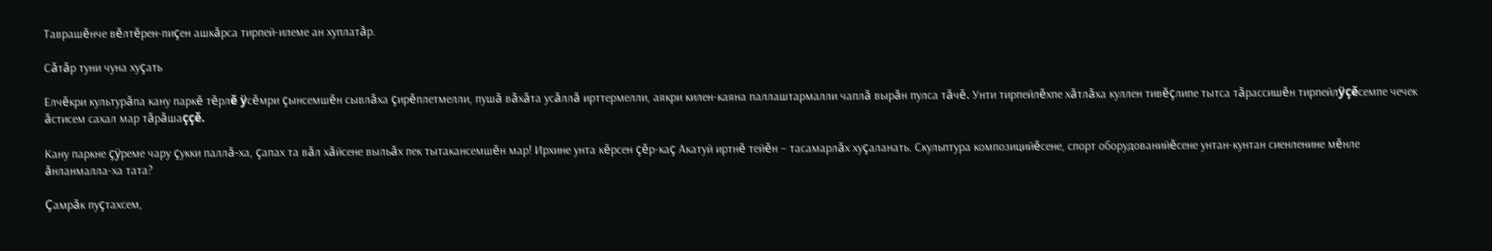Таврашĕнче вĕлтĕрен-пиçен ашкăрса тирпей-илеме ан хуплатăр.

Сăтăр туни чуна хуçать

Елчĕкри культурăпа кану паркĕ тĕрлĕ ÿсĕмри çынсемшĕн сывлăха çирĕплетмелли, пушă вăхăта усăллă ирттермелли, аякри килен-каяна паллаштармалли чаплă вырăн пулса тăчĕ. Унти тирпейлĕхпе хăтлăха куллен тивĕçлипе тытса тăрассишĕн тирпейлÿçĕсемпе чечек ăстисем сахал мар тăрăшаççĕ.

Кану паркне çÿреме чару çукки паллă-ха, çапах та вăл хăйсене выльăх пек тытакансемшĕн мар! Ирхине унта кĕрсен çĕр-каç Акатуй иртнĕ тейĕн – тасамарлăх хуçаланать. Скульптура композицийĕсене, спорт оборудованийĕсене унтан-кунтан сиенленине мĕнле ăнланмалла-ха тата?

Çамрăк пуçтахсем,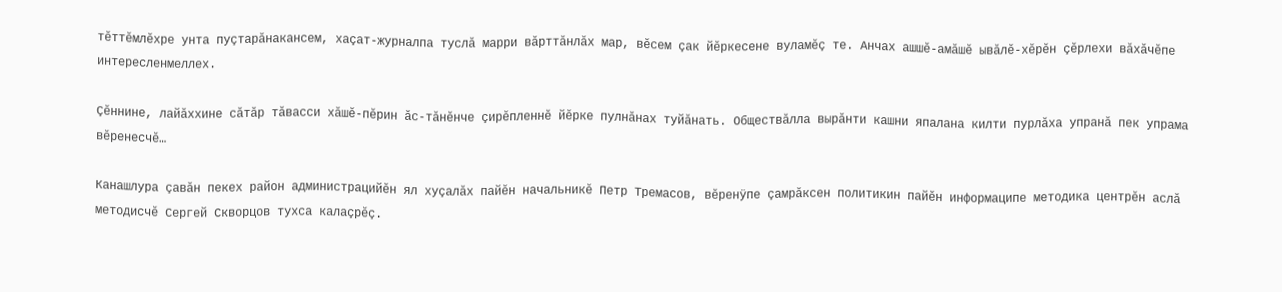тĕттĕмлĕхре унта пуçтарăнакансем, хаçат-журналпа туслă марри вăрттăнлăх мар, вĕсем çак йĕркесене вуламĕç те. Анчах ашшĕ-амăшĕ ывăлĕ-хĕрĕн çĕрлехи вăхăчĕпе интересленмеллех.

Çĕннине, лайăххине сăтăр тăвасси хăшĕ-пĕрин ăс-тăнĕнче çирĕпленнĕ йĕрке пулнăнах туйăнать. Обществăлла вырăнти кашни япалана килти пурлăха упранă пек упрама вĕренесчĕ…

Канашлура çавăн пекех район администрацийĕн ял хуçалăх пайĕн начальникĕ Петр Тремасов, вĕренÿпе çамрăксен политикин пайĕн информаципе методика центрĕн аслă методисчĕ Сергей Скворцов тухса калаçрĕç.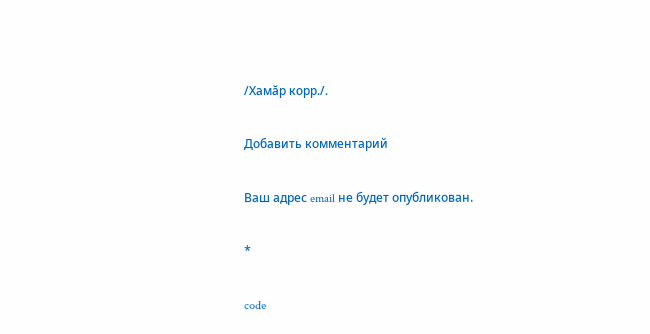/Хамăр корр./.

Добавить комментарий

Ваш адрес email не будет опубликован.

*

code